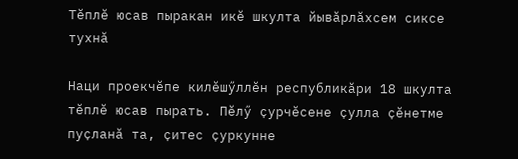Тӗплӗ юсав пыракан икӗ шкулта йывӑрлӑхсем сиксе тухнӑ

Наци проекчӗпе килӗшӳллӗн республикӑри 18 шкулта тӗплӗ юсав пырать. Пӗлӳ ҫурчӗсене ҫулла ҫӗнетме пуҫланӑ та, ҫитес ҫуркунне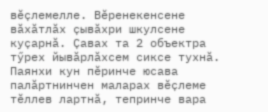вӗҫлемелле. Вӗренекенсене вӑхӑтлӑх ҫывӑхри шкулсене куҫарнӑ. Ҫавах та 2 объектра тӳрех йывӑрлӑхсем сиксе тухнӑ. Паянхи кун пӗринче юсава палӑртнинчен маларах вӗҫлеме тӗллев лартнӑ, тепринче вара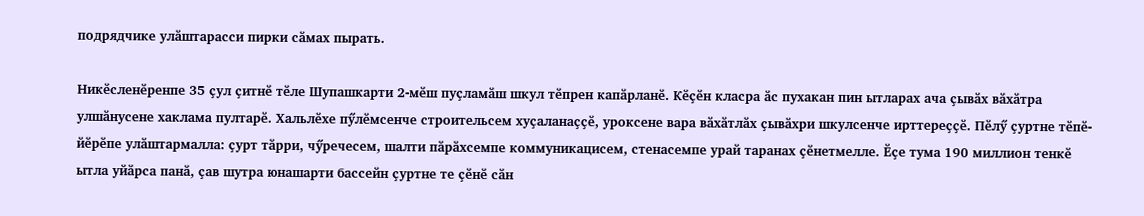подрядчике улӑштарасси пирки сӑмах пырать.

Никӗсленӗренпе 35 ҫул ҫитнӗ тӗле Шупашкарти 2-мӗш пуҫламӑш шкул тӗпрен капӑрланӗ. Кӗҫӗн класра ӑс пухакан пин ытларах ача ҫывӑх вӑхӑтра улшӑнусене хаклама пултарӗ. Хальлӗхе пӳлӗмсенче строительсем хуҫаланаҫҫӗ, уроксене вара вӑхӑтлӑх ҫывӑхри шкулсенче ирттереҫҫӗ. Пӗлӳ ҫуртне тӗпӗ-йӗрӗпе улӑштармалла: ҫурт тӑрри, чӳречесем, шалти пӑрӑхсемпе коммуникацисем, стенасемпе урай таранах ҫӗнетмелле. Ӗҫе тума 190 миллион тенкӗ ытла уйӑрса панӑ, ҫав шутра юнашарти бассейн ҫуртне те ҫӗнӗ сӑн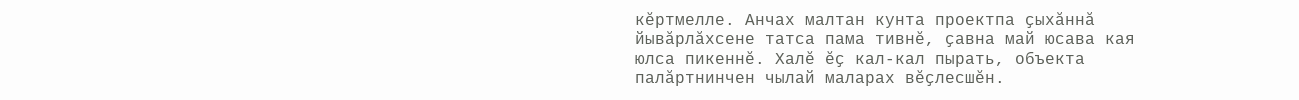кӗртмелле. Анчах малтан кунта проектпа ҫыхӑннӑ йывӑрлӑхсене татса пама тивнӗ, ҫавна май юсава кая юлса пикеннӗ. Халӗ ӗҫ кал-кал пырать, объекта палӑртнинчен чылай маларах вӗҫлесшӗн.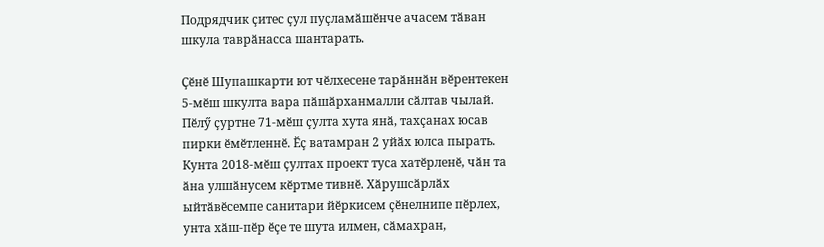Подрядчик ҫитес ҫул пуҫламӑшӗнче ачасем тӑван шкула таврӑнасса шантарать.

Ҫӗнӗ Шупашкарти ют чӗлхесене тарӑннӑн вӗрентекен 5-мӗш шкулта вара пӑшӑрханмалли сӑлтав чылай. Пӗлӳ ҫуртне 71-мӗш ҫулта хута янӑ, тахҫанах юсав пирки ӗмӗтленнӗ. Ӗҫ ватамран 2 уйӑх юлса пырать. Кунта 2018-мӗш ҫултах проект туса хатӗрленӗ, чӑн та ӑна улшӑнусем кӗртме тивнӗ. Хӑрушсӑрлӑх ыйтӑвӗсемпе санитари йӗркисем ҫӗнелнипе пӗрлех, унта хӑш-пӗр ӗҫе те шута илмен, сӑмахран,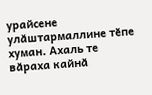урайсене улӑштармаллине тӗпе хуман. Ахаль те вӑраха кайнӑ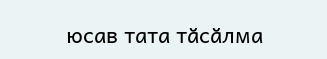юсав тата тӑсӑлма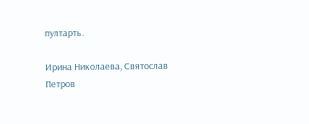пултарть.

Ирина Николаева, Святослав Петров